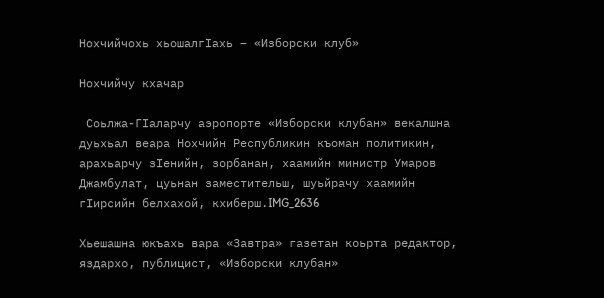Нохчийчохь хьошалгIахь – «Изборски клуб»

Нохчийчу кхачар

 Соьлжа-ГIаларчу аэропорте «Изборски клубан» векалшна дуьхьал веара Нохчийн Республикин къоман политикин, арахьарчу зIенийн, зорбанан, хаамийн министр Умаров Джамбулат, цуьнан заместительш, шуьйрачу хаамийн гIирсийн белхахой, кхиберш.IMG_2636

Хьешашна юкъахь вара «Завтра» газетан коьрта редактор, яздархо, публицист, «Изборски клубан»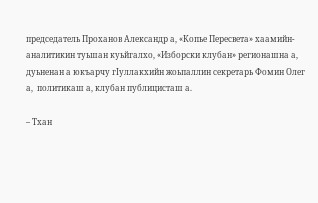председатель Проханов Александр а, «Копье Пересвета» хаамийн-аналитикин туьшан куьйгалхо, «Изборски клубан» регионашна а, дуьненан а юкъарчу гIуллакхийн жоьпаллин секретарь Фомин Олег а,  политикаш а, клубан публицисташ а.

– Тхан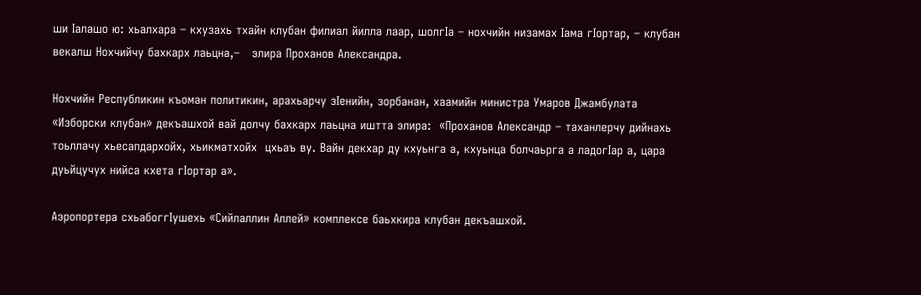ши Iалашо ю: хьалхара – кхузахь тхайн клубан филиал йилла лаар, шолгIа – нохчийн низамах Iама гIортар, – клубан векалш Нохчийчу бахкарх лаьцна,–   элира Проханов Александра.

Нохчийн Республикин къоман политикин, арахьарчу зIенийн, зорбанан, хаамийн министра Умаров Джамбулата «Изборски клубан» декъашхой вай долчу бахкарх лаьцна иштта элира:  «Проханов Александр – таханлерчу дийнахь тоьллачу хьесапдархойх, хьикматхойх  цхьаъ ву. Вайн декхар ду кхуьнга а, кхуьнца болчаьрга а ладогIар а, цара дуьйцучух нийса кхета гIортар а».

Аэропортера схьабоггIушехь «Сийлаллин Аллей» комплексе баьхкира клубан декъашхой.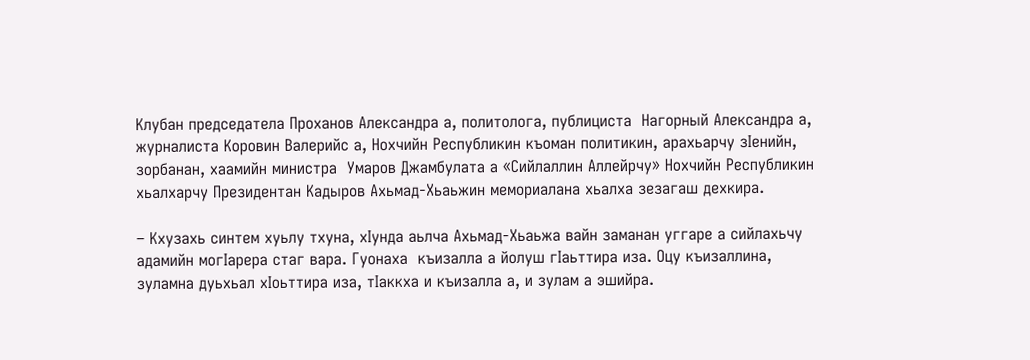Клубан председатела Проханов Александра а, политолога, публициста  Нагорный Александра а, журналиста Коровин Валерийс а, Нохчийн Республикин къоман политикин, арахьарчу зIенийн, зорбанан, хаамийн министра  Умаров Джамбулата а «Сийлаллин Аллейрчу» Нохчийн Республикин хьалхарчу Президентан Кадыров Ахьмад-Хьаьжин мемориалана хьалха зезагаш дехкира.

– Кхузахь синтем хуьлу тхуна, хIунда аьлча Ахьмад-Хьаьжа вайн заманан уггаре а сийлахьчу адамийн могIарера стаг вара. Гуонаха  къизалла а йолуш гIаьттира иза. Оцу къизаллина, зуламна дуьхьал хIоьттира иза, тIаккха и къизалла а, и зулам а эшийра.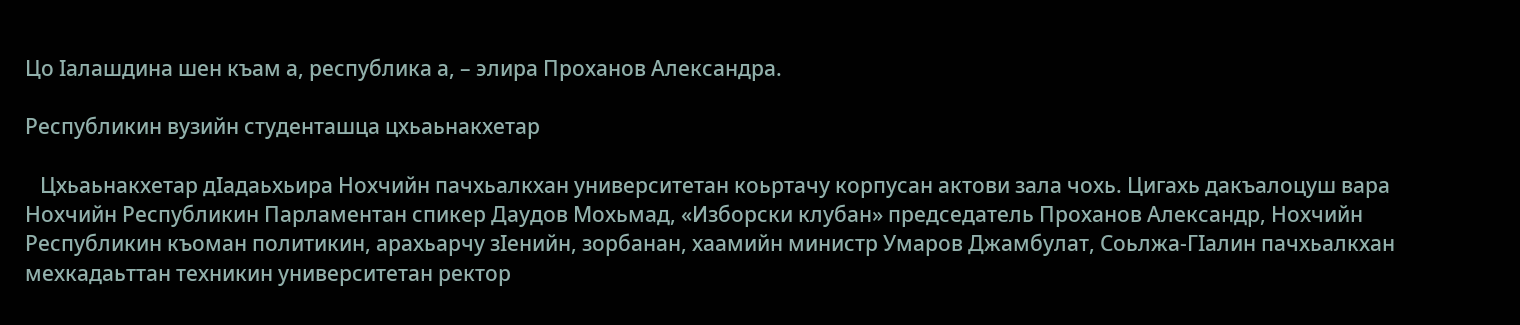Цо Iалашдина шен къам а, республика а, – элира Проханов Александра.

Республикин вузийн студенташца цхьаьнакхетар

   Цхьаьнакхетар дIадаьхьира Нохчийн пачхьалкхан университетан коьртачу корпусан актови зала чохь. Цигахь дакъалоцуш вара Нохчийн Республикин Парламентан спикер Даудов Мохьмад, «Изборски клубан» председатель Проханов Александр, Нохчийн Республикин къоман политикин, арахьарчу зIенийн, зорбанан, хаамийн министр Умаров Джамбулат, Соьлжа-ГIалин пачхьалкхан мехкадаьттан техникин университетан ректор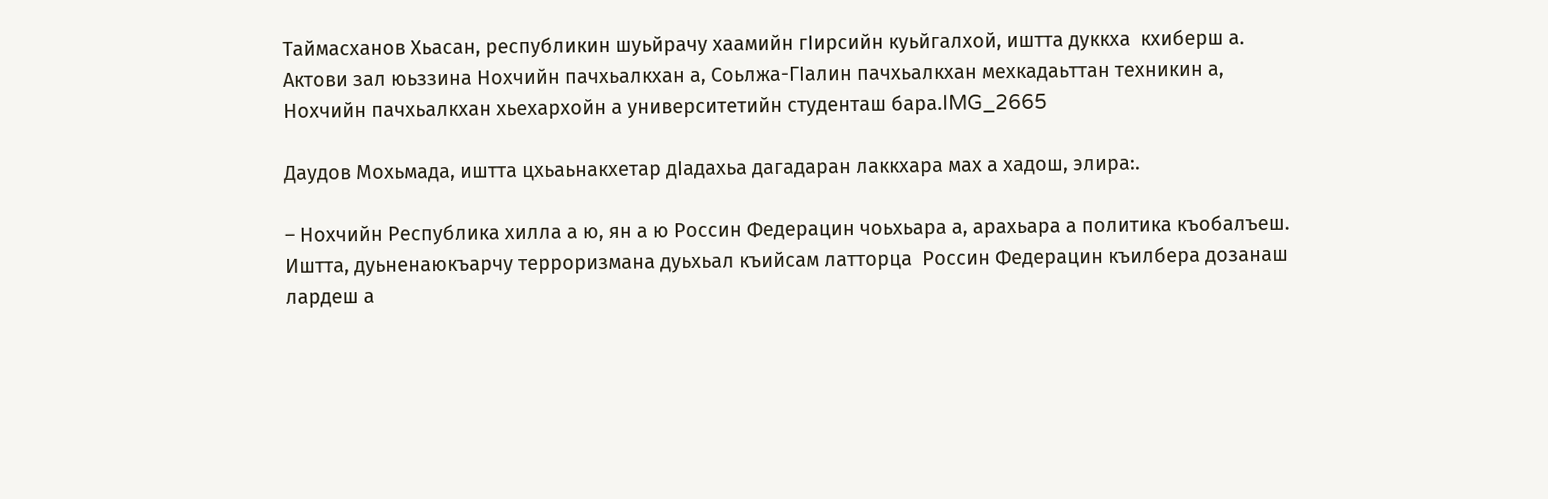Таймасханов Хьасан, республикин шуьйрачу хаамийн гIирсийн куьйгалхой, иштта дуккха  кхиберш а. Актови зал юьззина Нохчийн пачхьалкхан а, Соьлжа-ГIалин пачхьалкхан мехкадаьттан техникин а, Нохчийн пачхьалкхан хьехархойн а университетийн студенташ бара.IMG_2665

Даудов Мохьмада, иштта цхьаьнакхетар дIадахьа дагадаран лаккхара мах а хадош, элира:.

– Нохчийн Республика хилла а ю, ян а ю Россин Федерацин чоьхьара а, арахьара а политика къобалъеш. Иштта, дуьненаюкъарчу терроризмана дуьхьал къийсам латторца  Россин Федерацин къилбера дозанаш лардеш а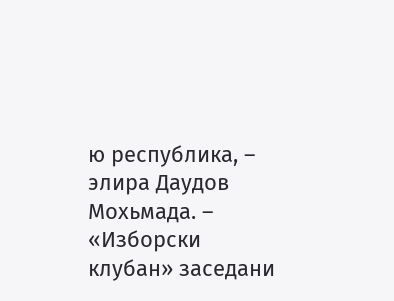ю республика, – элира Даудов Мохьмада. – «Изборски клубан» заседани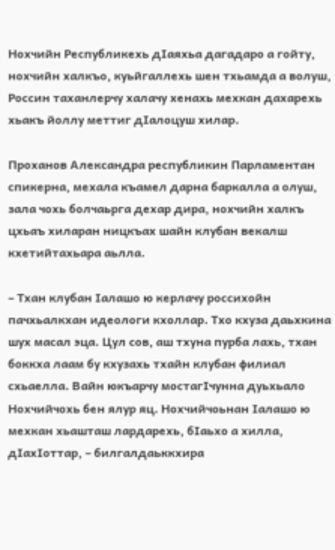Нохчийн Республикехь дIаяхьа дагадаро а гойту, нохчийн халкъо, куьйгаллехь шен тхьамда а волуш, Россин таханлерчу халачу хенахь мехкан дахарехь  хьакъ йоллу меттиг дIалоцуш хилар.

Проханов Александра республикин Парламентан спикерна, мехала къамел дарна баркалла а олуш, зала чохь болчаьрга дехар дира, нохчийн халкъ цхьаъ хиларан ницкъах шайн клубан векалш кхетийтахьара аьлла.

– Тхан клубан Iалашо ю керлачу россихойн пачхьалкхан идеологи кхоллар. Тхо кхуза даьхкина шух масал эца. Цул сов, аш тхуна пурба лахь, тхан боккха лаам бу кхузахь тхайн клубан филиал схьаелла. Вайн юкъарчу мостагIчунна дуьхьало Нохчийчохь бен ялур яц. Нохчийчоьнан Iалашо ю мехкан хьашташ лардарехь, бIаьхо а хилла, дIахIоттар, – билгалдаьккхира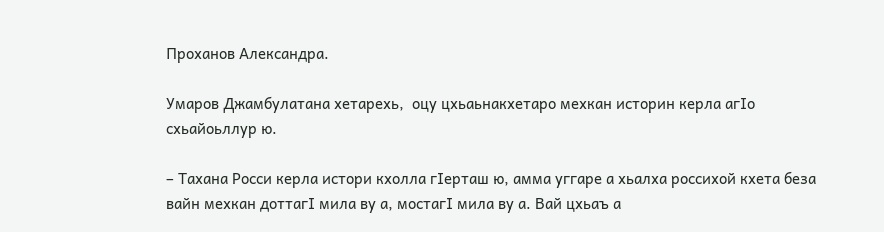Проханов Александра.

Умаров Джамбулатана хетарехь,  оцу цхьаьнакхетаро мехкан историн керла агIо схьайоьллур ю.

– Тахана Росси керла истори кхолла гIерташ ю, амма уггаре а хьалха россихой кхета беза вайн мехкан доттагI мила ву а, мостагI мила ву а. Вай цхьаъ а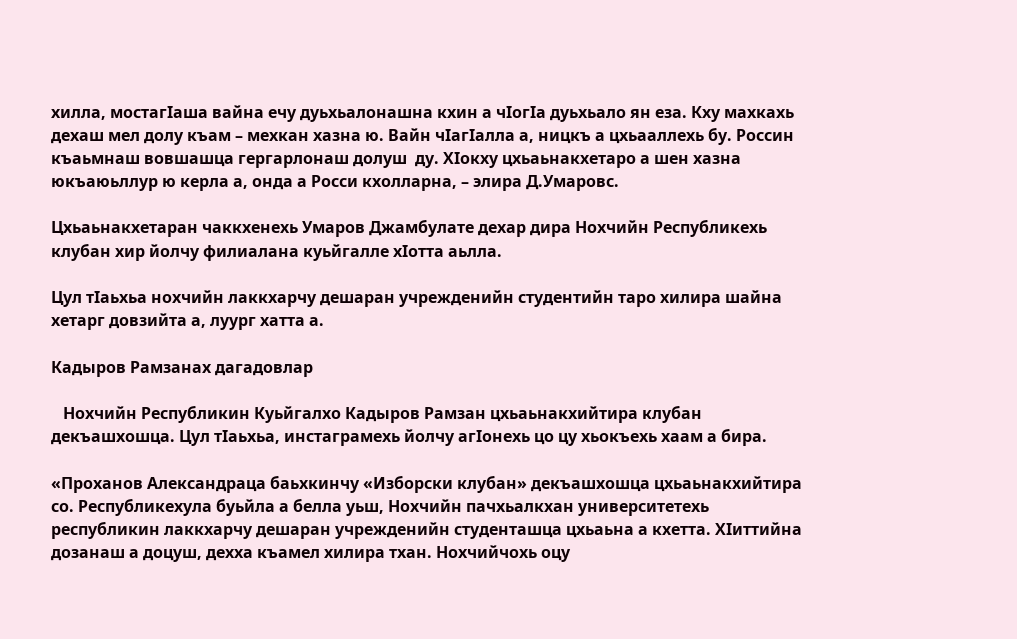хилла, мостагIаша вайна ечу дуьхьалонашна кхин а чIогIа дуьхьало ян еза. Кху махкахь дехаш мел долу къам – мехкан хазна ю. Вайн чIагIалла а, ницкъ а цхьааллехь бу. Россин къаьмнаш вовшашца гергарлонаш долуш  ду. ХIокху цхьаьнакхетаро а шен хазна юкъаюьллур ю керла а, онда а Росси кхолларна, – элира Д.Умаровс.

Цхьаьнакхетаран чаккхенехь Умаров Джамбулате дехар дира Нохчийн Республикехь клубан хир йолчу филиалана куьйгалле хIотта аьлла.

Цул тIаьхьа нохчийн лаккхарчу дешаран учрежденийн студентийн таро хилира шайна хетарг довзийта а, луург хатта а.

Кадыров Рамзанах дагадовлар

   Нохчийн Республикин Куьйгалхо Кадыров Рамзан цхьаьнакхийтира клубан декъашхошца. Цул тIаьхьа, инстаграмехь йолчу агIонехь цо цу хьокъехь хаам а бира.

«Проханов Александраца баьхкинчу «Изборски клубан» декъашхошца цхьаьнакхийтира со. Республикехула буьйла а белла уьш, Нохчийн пачхьалкхан университетехь республикин лаккхарчу дешаран учрежденийн студенташца цхьаьна а кхетта. ХIиттийна дозанаш а доцуш, дехха къамел хилира тхан. Нохчийчохь оцу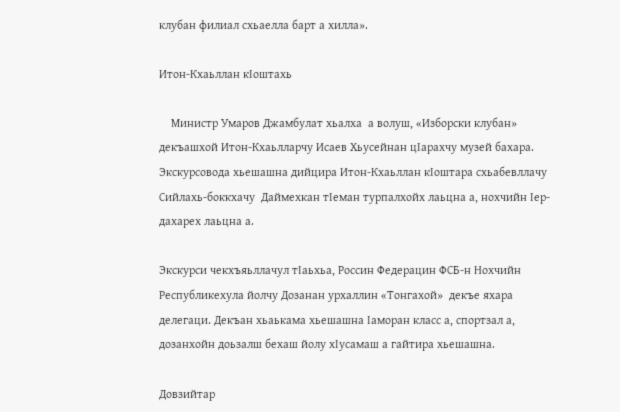клубан филиал схьаелла барт а хилла».

Итон-Кхаьллан кIоштахь

    Министр Умаров Джамбулат хьалха  а волуш, «Изборски клубан» декъашхой Итон-Кхаьлларчу Исаев Хьусейнан цIарахчу музей бахара. Экскурсовода хьешашна дийцира Итон-Кхаьллан кIоштара схьабевллачу Сийлахь-боккхачу  Даймехкан тIеман турпалхойх лаьцна а, нохчийн Iер-дахарех лаьцна а.

Экскурси чекхъяьллачул тIаьхьа, Россин Федерацин ФСБ-н Нохчийн Республикехула йолчу Дозанан урхаллин «Тонгахой»  декъе яхара делегаци. Декъан хьаькама хьешашна Iаморан класс а, спортзал а, дозанхойн доьзалш бехаш йолу хIусамаш а гайтира хьешашна.

Довзийтар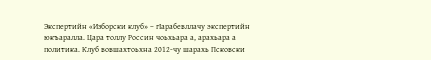Экспертийн «Изборски клуб» – гIарабевллачу экспертийн юкъаралла. Цара толлу Россин чоьхьара а, арахьара а политика. Клуб вовшахтоьхна 2012-чу шарахь Псковски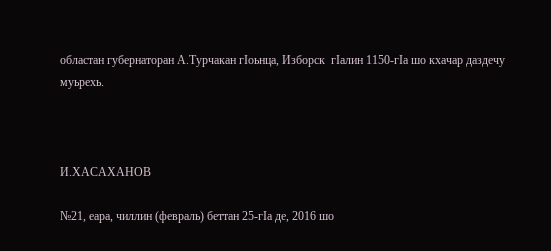областан губернаторан А.Турчакан гIоьнца, Изборск  гIалин 1150-гIа шо кхачар даздечу муьрехь.



И.ХАСАХАНОВ

№21, еара, чиллин (февраль) беттан 25-гIа де, 2016 шо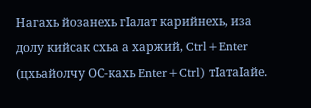Нагахь йозанехь гIалат карийнехь, иза долу кийсак схьа а харжий, Ctrl+Enter (цхьайолчу ОС-кахь Enter+Ctrl) тIатаIайе.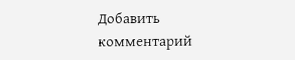Добавить комментарий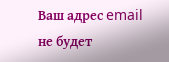Ваш адрес email не будет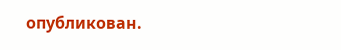опубликован.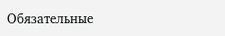Обязательные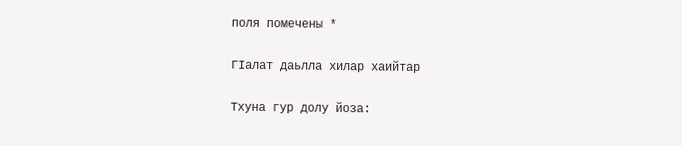поля помечены *

ГIалат даьлла хилар хаийтар

Тхуна гур долу йоза: